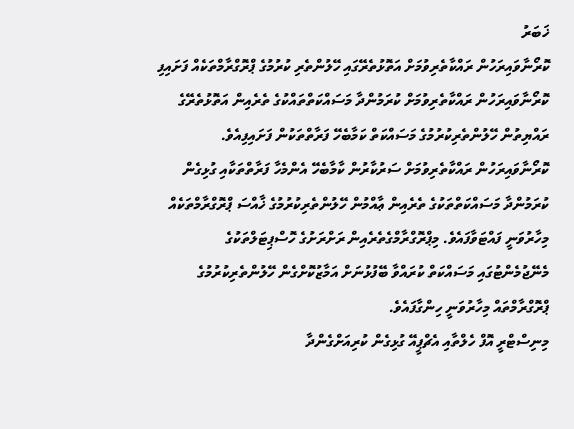ޚަބަރު
ކޮރޯނާވައިރަހުން ރައްކާތެރިވުމަށް އަތޮޅުތެރޭގައި ހޭލުންތެރި ކުރުމުގެ ޕްރޮގްރާމްތަކެއް ފަށައިފި
ކޮރޯނާވައިރަހުން ރައްކާތެރިވުމަށް ކުރަމުންދާ މަސައްކަތްތައްކުގެ ތެރެއިން އަތޮޅުތެރޭގެ ރައްޔިތުން ހޭލުންތެރިކުރުމުގެ މަސައްކަތް ކަމާބެހޭ ފަރާތްތަކުން ފަށައިފިއެވެ.
ކޮރޯނާވައިރަހުން ރައްކާތެރިވުމަށް ސަރުކާރުން ކާމާބެހޭ އެންމެހާ ފަރާތްތަކާއި ގުޅިގެން ކުރަމުންދާ މަސައްކަތްތަކުގެ ތެރެއިން ޢާއްމުން ހޭލުންތެރިކުރުމުގެ ޚާއްސަ ޕްރޮގްރާމްތަކެއް މިހާރުވަނީ ފައްޓަވާފައެވެ. މިޕްރޮގްރާމްގެތެރެއިން ރަށްރަށުގެ ހޮސްޕިޓަލްތަކުގެ މެނޭޖުމެންޓުގައި މަސައްކަތް ކުރައްވާ ބޭފުޅުނަށް އަމާޒުކޮށްގެން ހޭލުންތެރިކުރުމުގެ ޕްރޮގްރާމްތައް މިހާރުވަނީ ހިންގާފައެވެ.
މިނިސްޓްރީ އޮފް ހެލްތާއި އެޗްޕީއޭ ގުޅިގެން ކުރިއަށްގެންދާ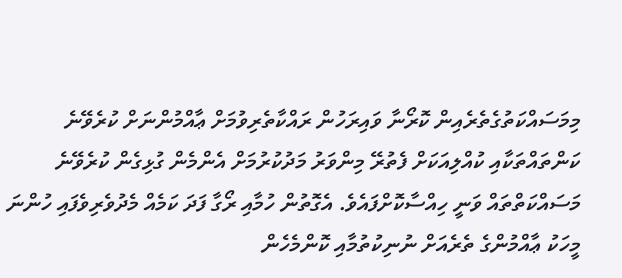މިމަސައްކަތުގެތެރެއިން ކޮރޯނާ ވައިރަހުން ރައްކާތެރިވުމަށް ޢާއްމުންނަށް ކުރެވޭނެ ކަންތައްތަކާއި ކުއްލިއަކަށް ފެތުރޭ މިންވަރު މަދުކުރުމަށް އެންމެން ގުޅިގެން ކުރެވޭނެ މަސައްކަތްތައް ވަނީ ހިއްސާކޮށްފައެވެ. އެގޮތުން ހުމާއި ރޯގާ ފަދަ ކަމެއް މެދުވެރިވެފައި ހުންނަ މީހަކު ޢާއްމުންގެ ތެރެއަށް ނުނިކުތުމާއި ކޮންމެހެން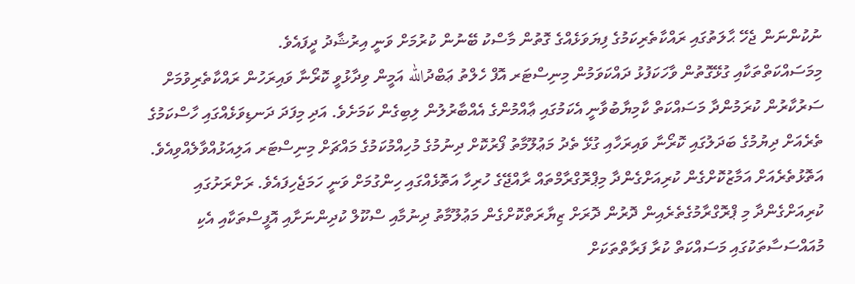ނުކުންނަން ޖެހޭ ޙާލަތުގައި ރައްކާތެރިކަމުގެ ފިޔަވަޅެއްގެ ގޮތުން މާސްކު ބޭނުން ކުރުމަށް ވަނީ އިރުޝާދު ދީފައެވެ.
މިމަސައްކަތްތަކާއި ގުޅޭގޮތުން ވާހަކަފުޅު ދައްކަވަމުން މިނިސްޓަރ އޮފް ހެލްތު ޢަބްދުالله އަމީން ވިދާޅުވީ ކޮރޯނާ ވައިރަހުން ރައްކާތެރިވުމަށް ސަރުކާރުން ކުރަމުންދާ މަސައްކަތް ކާމިޔާބުވާނީ އެކަމުގައި ޢާއްމުންގެ އެއްބާރުލުން ލިބިގެން ކަމަށެވެ. އަދި މިފަދަ ދަނޑިވަޅެއްގައި ހާސްކަމުގެ ތެރެއަށް ދިޔުމުގެ ބަދަލުގައި ކޮރޯނާ ވައިރަހާއި ގުޅޭ ތެދު މަޢުލޫމާތު ފޯރުކޮށް ދިނުމުގެ މުހިއްމުކަމުގެ މައްޗަށް މިނިސްޓަރ އަލިއަޅުއްވާލެއްވިއެވެ.
އަތޮޅުތެރެއަށް އަމާޒުކޮށްގެން ކުރިއަށްގެންދާ މިޕްރޮގްރާމްތައް ރާއްޖޭގެ ހުރިހާ އަތޮޅެއްގައި ހިންގުމަށް ވަނީ ހަމަޖެހިފައެވެ. ރަށްރަށުގައި ކުރިއަށްގެންދާ މި ޕްރޮގްރާމުގެތެރެއިން ދޮރުން ދޮރަށް ޒިޔާރަތްކޮށްގެން މަޢުލޫމާތު ދިނުމާއި ސްކޫލް ކުދިންނަށާއި އޮފީސްތަކާއި އެކި މުއައްސަސާތަކުގައި މަސައްކަތް ކުރާ ފަރާތްތަކަށް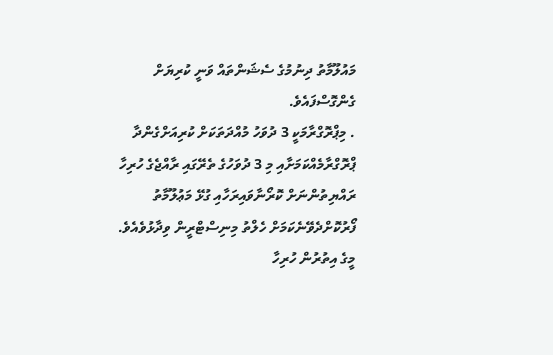މައުލޫމާތު ދިނުމުގެ ސެޝަންތައް ވަނީ ކުރިޔަށް ގެންގޮސްފައެވެ.
. މިޕްރޮގްރާމަކީ 3 ދުވަހު މުއްދަތަކަށް ކުރިއަށްގެންދާ ޕްރޮގްރާމެއްކަމަށާއި މި 3 ދުވަހުގެ ތެރޭގައި ރާއްޖެގެ ހުރިހާ ރައްޔިތުންނަށް ކޮރޯނާވައިރަހާއި ގުޅޭ މަޢުލޫމާތު ފޯރުކޮށްދެވޭނެކަމަށް ހެލްތު މިނިސްޓްރީން ވިދާޅުވެއެވެ. މީގެ އިތުރުން ހުރިހާ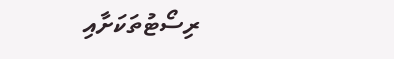ރިސޯޓުތަކަށާއި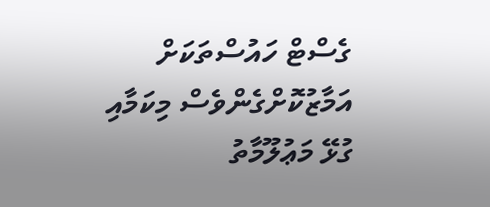ގެސްޓް ހައުސްތަކަށް އަމާޒުކޮށްގެންވެސް މިކަމާއި ގުޅޭ މަޢުލޫމާތު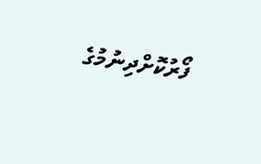ފޯރުކޮށްދިނުމުގެ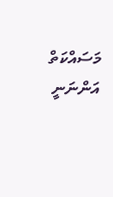މަސައްކަތް އަންނަނީ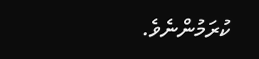ކުރަމުންނެވެ.